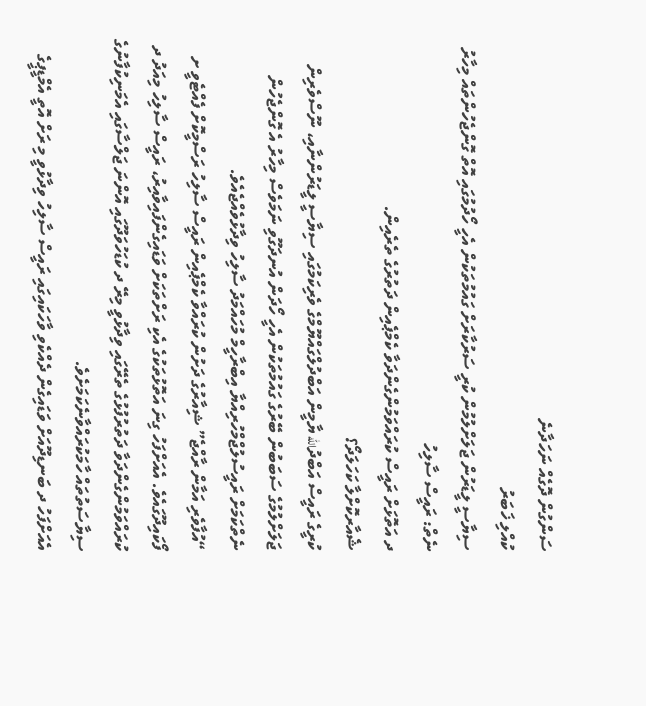ސަންގުން ދޮގެއް ނަހަދާނެ
ކުއްލި ޚަބަރު
ސިޔާސީ ލީޑަރުން ޖަލަށްލުމުން ކުރީ ސަރުކާރަށް ގައުމުތަކުން އެހީ ހޯދުމުގައި އޮތް ގޮންޖެހުންތައް މިހާރު ނެތް: ރައީސް ސާލިހު
ދ އަތޮޅަށް ރައީސް ކުރައްވަމުންގެންދަވާ ކެމްޕެއިން ދަތުރުގެ ތެރެއިން.
ޝެއާރކޮށްލާ ކަހަލަދޯ؟
ކުރީގެ ރައީސް އަބްދުالله ޔާމީން އަބްދުލްގައްޔޫމްގެ ވެރިކަމުގައި ސިޔާސީ ލީޑަރުންނާއި، ނޫސްވެރިން ޖަލަށްލުމުގެ ސަބަބުން ބޭރުގެ ގައުމުތަކުން އެހީ ހޯދަން އުނދަގޫވި ނަމަވެސް މިހާރު އެ ގޮންޖެހުން ނެތްކަމަށް ރައީސުލުޖްމްހުރިއްޔާ އިބްރާހީމް މުހައްމަދު ސާލިހު ވިދާޅުވެއްޖެއެވެ.
“އުފާވެރި އަމާން ރާއްޖެ” ޝިއާރުގެ ދަށުން ކުރައްވާ ކެމްޕެއިން ރައީސް ސާލިހު ރަސްމީކޮށް ފެއްޓެވީ ށ ފޯކައިދޫގައެވެ. އެއަށްފަހު ގިނަ އަތޮޅުތަކުގެ އެކި ރަށްތަކަށް ވަޑައިގެންފައިވާއިރު، ރައީސް ސާލިހު މިއަދު ދ ކުރައްވަމުންގެންދަވާ ދަތުރުފުޅުގެ ތެރޭގައި ވިދާޅުވީ މިރޭ ދ ކުޑަހުވަދޫގައި އޮންނަ ޖަލްސާގައި އެމަނިކުފާނުގެ ސިޔާސަތުތައް ހާމަކުރައްވާނެކަމަށެވެ.
އެއަށްފަހު ދ ބަނޑިދޫއަށް ވަޑައިގެން ދެއްކެވި ވާހަކައިގައި ރައީސް ސާލިހު ވިދާޅުވީ މި ރަށް އޮތީ އެމްޑީޕީގެ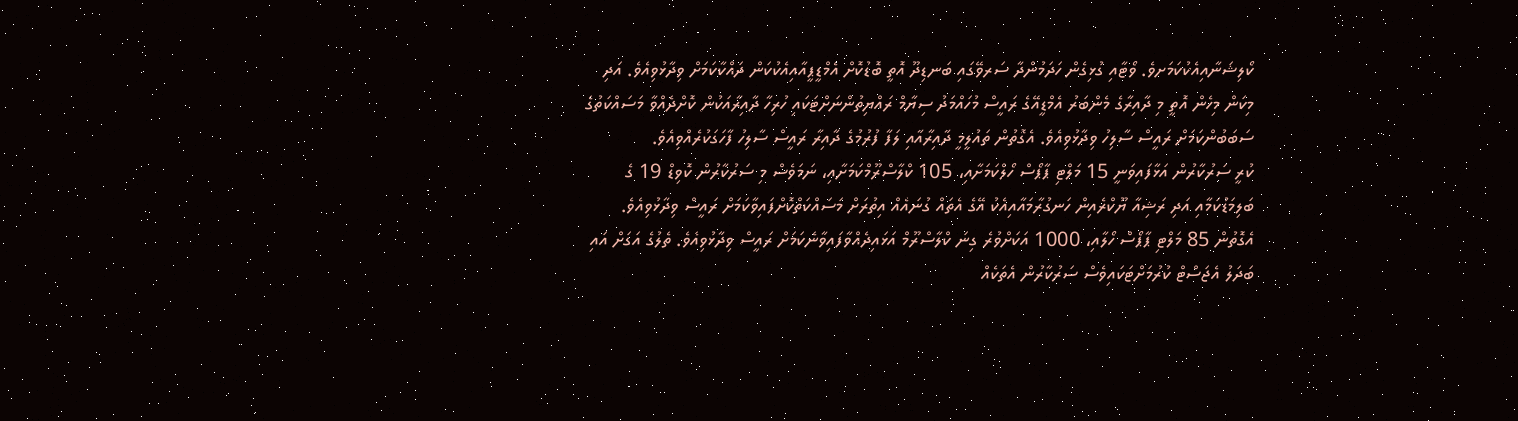ކޯލިޝަނާއިއެކުކަމަށވެ. ވޯޓާއި ގުޅިގެން ހަދަމުންދާ ސަރވޭގައި ބަނޑިދޫ އޮތީ ބޮޑުކޮށް އެމްޑީޕީއާއިއެކުކަން ދައްކާކަމަށް ވިދާޅުވިއެވެ. އަދި މިކަން މިހެން އޮތީ މި ދާއިރާގެ މެންބަރު އެމްޑީއޭގެ ރައީސް މުހައްމަދު ސިޔާމް ރައްޔިތުންނަށްޓަކައި ހުރިހާ ދާއިރާއަކުން ކޮށްދެއްވާ މަސައްކަތުގެ ސަބަބުންކަމަށް ރައީސް ސާލިހު ވިދާޅުވިއެވެ. އެގޮތުން ތައުލީމީ ދާއިރާއާއި ލަފާ ފުރުމުގެ ދާއިރާ ރައީސް ސާލިހު ފާހަގަކުރެއްވިއެވެ.
ކުރީ ސަރުކާރުން އަޅާފައިވަނީ 15 މަލްޓި ޕާޕޯސް ހޯލްކަމަށާއި، 105 ކްލާސްރޫމްކަމަށާއި، ނަމަވެސް މި ސަރުކާރުން ކޮވިޑް 19 ގެ ބަލިމަޑުކަމާއި އަދި ރަޝިއާ ޔޫކްރެއިން ހަނގުރާމައާއިއެކު އޭގެ އެތައް ގުނައެއް އިތުރަށް މަސައްކަތްކޮށްފައިވާކަމަށް ރައީސް ވިދާޅުވިއެވެ. އެގޮތުން 85 މަލްޓި ޕާޕޯސް ހޯލާއި، 1000 އަކަށްވުރެ ގިނަ ކްލާސްރޫމް އަޅައިދެއްވާފައިވާނެކަމަށް ރައީސް ވިދާޅުވިއެވެ. ތެލުގެ އަގަށް އައި ބަދަލު އެޖަސްޓް ކުރުމަށްޓަކައިވެސް ސަރުކާރުން އެތަކެއް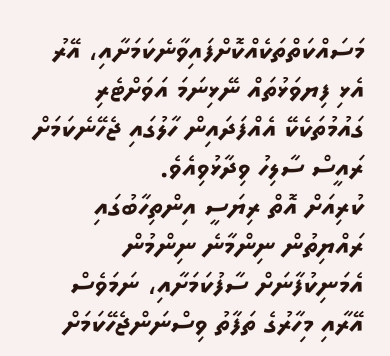މަސައްކަތްތަކެއްކޮށްފައިވާނެކަމަށާއި، އޭރު އެޅި ފިޔވަޅުތައް ނޭޅިނަމަ އަވަށްޓެރި ގައުމުތަކެކޭ އެއްފަދައިން ހާލުގައި ޖެހޭނެކަމަށް ރައީސް ސާލިހު ވިދާޅުވިއެވެ.
ކުރިއަށް އޮތް ރިޔަސީ އިންތިހާބުގައި ރައްޔިތުން ނިންމާނެ ނިންމުން އެމަނިކުފާނަށް ސާފުކަމަށާއި، ނަމަވެސް އޭރާއި މިހާރުގެ ތަފާތު ވިސްނަންޖެހޭކަމަށް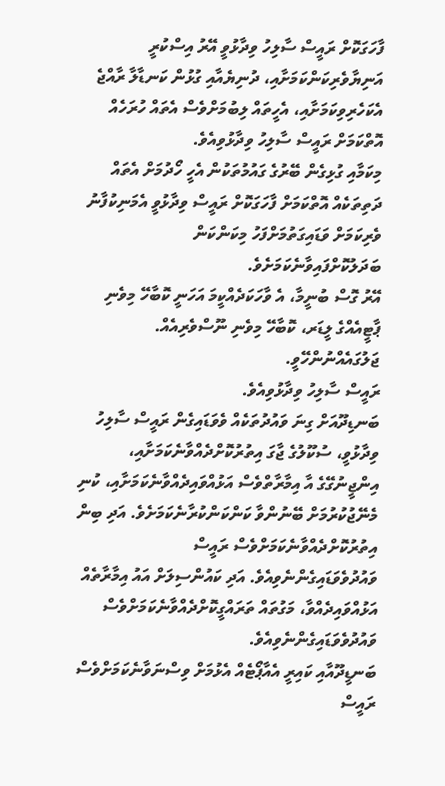ފާހަގަކޮށް ރައީސް ސާލިހު ވިދާޅުވީ އޭރު އިސްކުރީ އަނިޔާވެރިކަންކަމަށާއި، ދުނިޔެއާއި ގުޅުން ކަނޑާލާ ރާއްޖެ އެކަހެރިވިކަމަށާއި، އެހީތައް ލިބުމަށްވެސް އެތައް ހުރަހެއް އޮތްކަމަށް ރައީސް ސާލިހު ވިދާޅުވިއެވެ.
މިކަމާއި ގުޅިގެން ބޭރުގެ ގައުމުތަކުން އެހީ ހޯދުމަށް އެތައް ދަތިތަކެއް އޮތްކަމަށް ފާހަގަކޮށް ރައީސް ވިދާޅުވީ އެމަނިކުފާނު ވެރިކަމަށް ވަޑައިގަތުމަށްފަހު މިކަންކަން ބަދަލުކޮށްފައިވާނެކަމަށެވެ.
އޭރު ގޮސް ބުނީމާ، އެ ވާހަކަދެއްކީމަ އަހަނީ ކޮބާހޭ މިވެނި ޕާޓީއެއްގެ ލީޑަރ، ކޮބާހޭ މިވެނި ނޫސްވެރިއެއް. ޖަލުގައެއްނުންހޭވީ.
ރައީސް ސާލިހު ވިދާޅުވިއެވެ.
ބަނޑިދޫއަށް ގިނަ ވައުދުތަކެއް ވެވަޑައިގެން ރައީސް ސާލިހު ވިދާޅުވީ، ސުކޫލުގެ ޖާގަ އިތުރުކޮށްދެއްވާނެކަމަށާއި، އިންޖީނުގޭގެ އާ އިމާރާތްވެސް އަޅުއްވައިދެއްވާނެކަމަށާއި، ކުނި މެނޭޖުކުރުމަށް ބޭނުންވާ ކަންކަންކުރާނެކަމަށެވެ. އަދި ބިން އިތުރުކޮށްދެއްވާނެކަމަށްވެސް ރައީސް ވައުދުވެވަޑައިގެންނެވިއެވެ. އަދި ކައުންސިލަށް އައު އިމާރާތެއް އަޅުއްވައިދެއްވާ، މަގުތައް ތަރައްގީކޮށްދެއްވާނެކަމަށްވެސް ވައުދުވެވަޑައިގެންނެވިއެވެ.
ބަނޑީދޫއާއި ކައިރީ އެއާޕޯޓެއް އެޅުމަށް ވިސްނަވާނެކަމަށްވެސް ރައީސް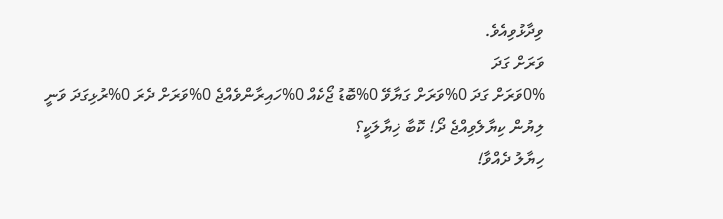ވިދާޅުވިއެވެ.
ވަރަށް ގަދަ
0%ވަރަށް ގަދަ 0%ވަރަށް ގަޔާވޭ 0%ބޮޑު ޖޯކެއް 0%ހައިރާންވެއްޖެ 0%ވަރަށް ދެރަ 0%ރުޅިގަދަ ވަނީ
ލިޔުން ކިޔާލެވިއްޖެ ދޯ! ކޮބާ ޚިޔާލަކީ؟
ހިޔާލު ދެއްވާ!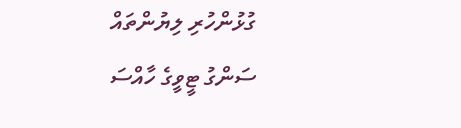ގުޅުންހުރި ލިޔުންތައް
ސަންގު ޓީވީގެ ހާއްސަ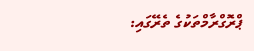ޕްރޮގްރާމްތަކުގެ ތެރޭގައި: